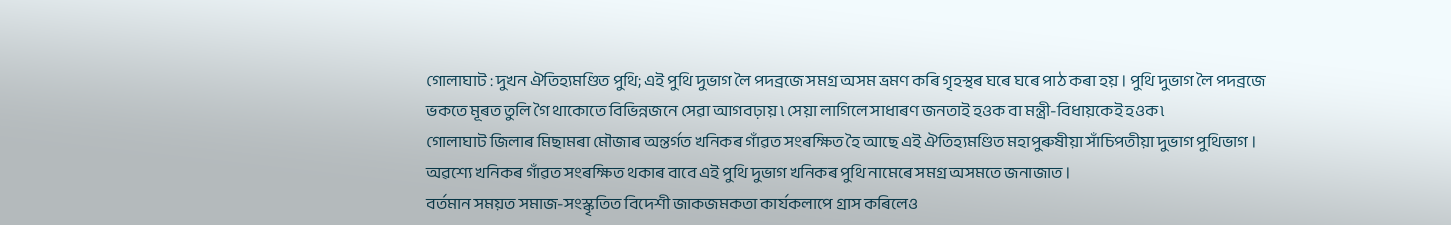গোলাঘাট : দুখন ঐতিহ্যমণ্ডিত পুথি; এই পুথি দুভাগ লৈ পদব্ৰজে সমগ্ৰ অসম ভ্ৰমণ কৰি গৃহস্থৰ ঘৰে ঘৰে পাঠ কৰা হয় । পুথি দুভাগ লৈ পদব্ৰজে ভকতে মূৰত তুলি গৈ থাকোতে বিভিন্নজনে সেৱা আগবঢ়ায় ৷ সেয়া লাগিলে সাধাৰণ জনতাই হওক বা মন্ত্ৰী-বিধায়কেই হওক ৷
গোলাঘাট জিলাৰ মিছামৰা মৌজাৰ অন্তৰ্গত খনিকৰ গাঁৱত সংৰক্ষিত হৈ আছে এই ঐতিহ্যমণ্ডিত মহাপুৰুষীয়া সাঁচিপতীয়া দুভাগ পুথিভাগ । অৱশ্যে খনিকৰ গাঁৱত সংৰক্ষিত থকাৰ বাবে এই পুথি দুভাগ খনিকৰ পুথি নামেৰে সমগ্ৰ অসমতে জনাজাত ।
বৰ্তমান সময়ত সমাজ-সংস্কৃতিত বিদেশী জাকজমকতা কাৰ্যকলাপে গ্ৰাস কৰিলেও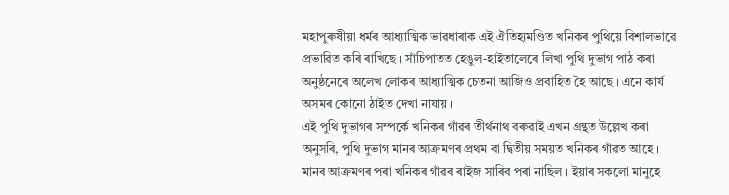মহাপুৰুষীয়া ধৰ্মৰ আধ্যাত্মিক ভাৱধাৰাক এই ঐতিহ্যমণ্ডিত খনিকৰ পুথিয়ে বিশালভাৱে প্ৰভাৱিত কৰি ৰাখিছে । সাঁচিপাতত হেঙুল-হাইতালেৰে লিখা পুথি দুভাগ পাঠ কৰা অনুষ্ঠনেৰে অলেখ লোকৰ আধ্যাত্মিক চেতনা আজিও প্ৰবাহিত হৈ আছে । এনে কাৰ্য অসমৰ কোনো ঠাইত দেখা নাযায় ।
এই পুথি দুভাগৰ সম্পৰ্কে খনিকৰ গাঁৱৰ তীৰ্থনাথ বৰুৱাই এখন গ্ৰন্থত উল্লেখ কৰা অনুসৰি, পুথি দুভাগ মানৰ আক্ৰমণৰ প্ৰথম বা দ্বিতীয় সময়ত খনিকৰ গাঁৱত আহে । মানৰ আক্ৰমণৰ পৰা খনিকৰ গাঁৱৰ ৰাইজ সাৰিব পৰা নাছিল । ইয়াৰ সকলো মানুহে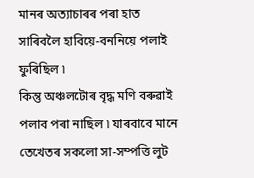মানৰ অত্যাচাৰৰ পৰা হাত সাৰিবলৈ হাবিয়ে-বননিয়ে পলাই ফুৰিছিল ৷
কিন্তু অঞ্চলটোৰ বৃদ্ধ মণি বৰুৱাই পলাব পৰা নাছিল ৷ যাৰবাবে মানে তেখেতৰ সকলো সা-সম্পত্তি লুট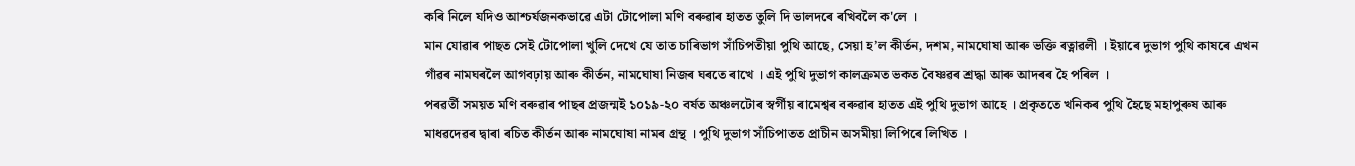কৰি নিলে যদিও আশ্চৰ্যজনকভাৱে এটা টোপোলা মণি বৰুৱাৰ হাতত তুলি দি ভালদৰে ৰখিবলৈ ক'লে ।
মান যোৱাৰ পাছত সেই টোপোলা খুলি দেখে যে তাত চাৰিভাগ সাঁচিপতীয়া পুথি আছে, সেয়া হ’ল কীৰ্তন, দশম, নামঘোষা আৰু ভক্তি ৰত্নাৱলী । ইয়াৰে দুভাগ পুথি কাষৰে এখন গাঁৱৰ নামঘৰলৈ আগবঢ়ায় আৰু কীৰ্তন, নামঘোষা নিজৰ ঘৰতে ৰাখে । এই পুথি দুভাগ কালক্ৰমত ভকত বৈষ্ণৱৰ শ্ৰদ্ধা আৰু আদৰৰ হৈ পৰিল ।
পৰৱৰ্তী সময়ত মণি বৰুৱাৰ পাছৰ প্ৰজন্মই ১০১৯-২০ বৰ্ষত অঞ্চলটোৰ স্বৰ্গীয় ৰামেশ্বৰ বৰুৱাৰ হাতত এই পুথি দুভাগ আহে । প্ৰকৃততে খনিকৰ পুথি হৈছে মহাপুৰুষ আৰু মাধৱদেৱৰ দ্বাৰা ৰচিত কীৰ্তন আৰু নামঘোষা নামৰ গ্ৰন্থ । পুথি দুভাগ সাঁচিপাতত প্ৰাচীন অসমীয়া লিপিৰে লিখিত ।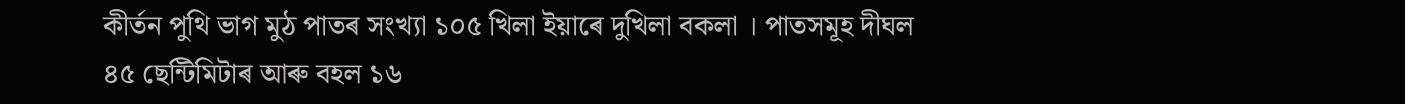কীৰ্তন পুথি ভাগ মুঠ পাতৰ সংখ্যা ১০৫ খিলা ইয়াৰে দুখিলা বকলা । পাতসমূহ দীঘল ৪৫ ছেন্টিমিটাৰ আৰু বহল ১৬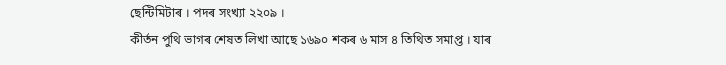ছেন্টিমিটাৰ । পদৰ সংখ্যা ২২০৯ ।
কীৰ্তন পুথি ভাগৰ শেষত লিখা আছে ১৬৯০ শকৰ ৬ মাস ৪ তিথিত সমাপ্ত । যাৰ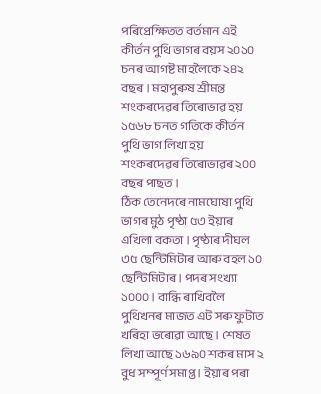পৰিপ্ৰেক্ষিতত বৰ্তমান এই কীৰ্তন পুথি ভাগৰ বয়স ২০১০ চনৰ আগষ্ট মাহলৈকে ২৪২ বছৰ । মহাপুৰুষ শ্ৰীমন্ত শংকৰদেৱৰ তিৰোভাৱ হয় ১৫৬৮ চনত গতিকে কীৰ্তন পুথি ভাগ লিখা হয় শংকৰদেৱৰ তিৰোভাৱৰ ২০০ বছৰ পাছত ।
ঠিক তেনেদৰে নামঘোষা পুথি ভাগৰ মুঠ পৃষ্ঠা ৫৩ ইয়াৰ এখিলা বকতা । পৃষ্ঠাৰ দীঘল ৩৫ ছেন্টিমিটাৰ আৰু বহল ১০ ছেন্টিমিটাৰ । পদৰ সংখ্যা ১০০০ । বান্ধি ৰাখিবলৈ পুথিখনৰ মাজত এট সৰু ফুটাত খৰিহা ভৰোৱা আছে । শেষত লিখা আছে ১৬৯০ শকৰ মাস ২ বুধ সম্পূৰ্ণ সমাপ্ত । ইয়াৰ পৰা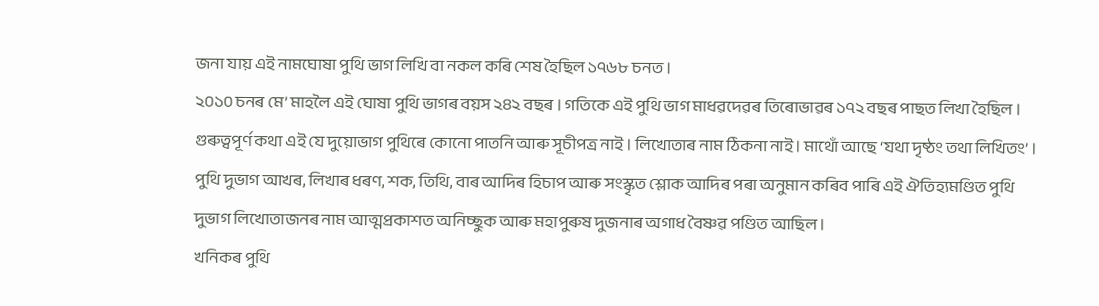জনা যায় এই নামঘোষা পুথি ভাগ লিখি বা নকল কৰি শেষ হৈছিল ১৭৬৮ চনত ।
২০১০ চনৰ মে’ মাহলৈ এই ঘোষা পুথি ভাগৰ বয়স ২৪২ বছৰ । গতিকে এই পুথি ভাগ মাধৱদেৱৰ তিৰোভাৱৰ ১৭২ বছৰ পাছত লিখা হৈছিল । গুৰুত্বপূৰ্ণ কথা এই যে দুয়োভাগ পুথিৰে কোনো পাতনি আৰু সূচীপত্ৰ নাই । লিখোতাৰ নাম ঠিকনা নাই । মাথোঁ আছে ‘যথা দৃষ্ঠং তথা লিখিতং’ ।
পুথি দুভাগ আখৰ, লিখাৰ ধৰণ, শক, তিথি, বাৰ আদিৰ হিচাপ আৰু সংস্কৃত শ্লোক আদিৰ পৰা অনুমান কৰিব পাৰি এই ঐতিহ্যমণ্ডিত পুথি দুভাগ লিখোতাজনৰ নাম আত্মপ্ৰকাশত অনিচ্ছুক আৰু মহাপুৰুষ দুজনাৰ অগাধ বৈষ্ণৱ পণ্ডিত আছিল ।
খনিকৰ পুথি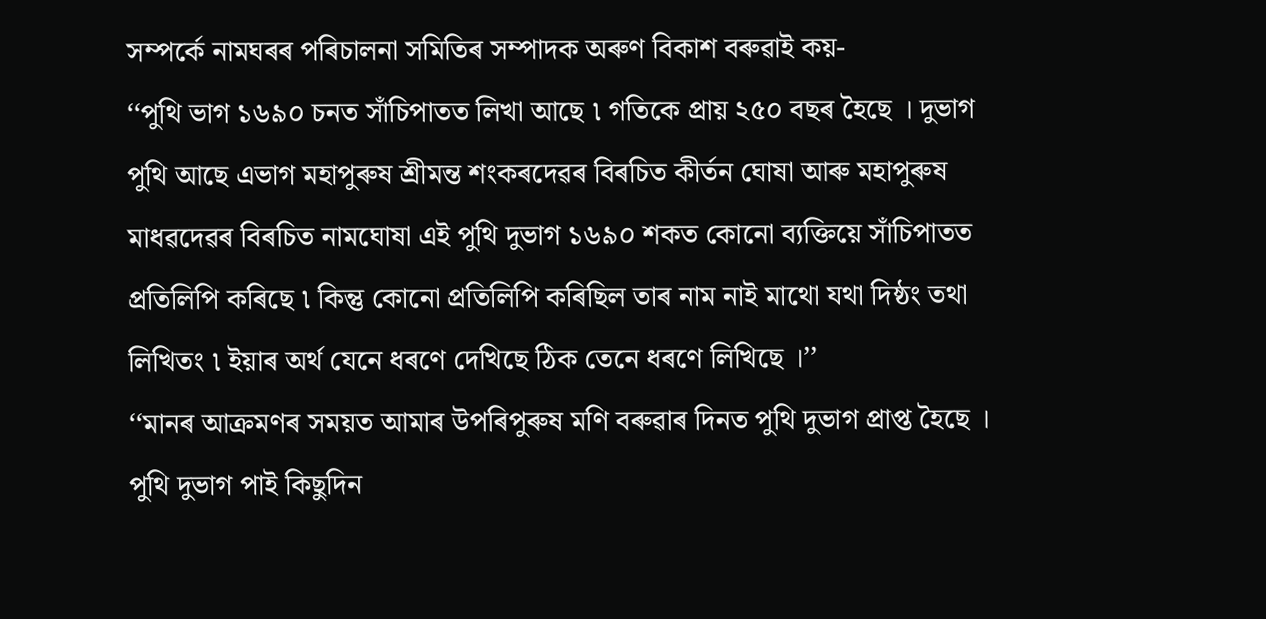সম্পৰ্কে নামঘৰৰ পৰিচালনা সমিতিৰ সম্পাদক অৰুণ বিকাশ বৰুৱাই কয়-
‘‘পুথি ভাগ ১৬৯০ চনত সাঁচিপাতত লিখা আছে ৷ গতিকে প্ৰায় ২৫০ বছৰ হৈছে । দুভাগ পুথি আছে এভাগ মহাপুৰুষ শ্ৰীমন্ত শংকৰদেৱৰ বিৰচিত কীৰ্তন ঘোষা আৰু মহাপুৰুষ মাধৱদেৱৰ বিৰচিত নামঘোষা এই পুথি দুভাগ ১৬৯০ শকত কোনো ব্যক্তিয়ে সাঁচিপাতত প্ৰতিলিপি কৰিছে ৷ কিন্তু কোনো প্ৰতিলিপি কৰিছিল তাৰ নাম নাই মাথো যথা দিষ্ঠং তথা লিখিতং ৷ ইয়াৰ অৰ্থ যেনে ধৰণে দেখিছে ঠিক তেনে ধৰণে লিখিছে ।’’
‘‘মানৰ আক্ৰমণৰ সময়ত আমাৰ উপৰিপুৰুষ মণি বৰুৱাৰ দিনত পুথি দুভাগ প্ৰাপ্ত হৈছে । পুথি দুভাগ পাই কিছুদিন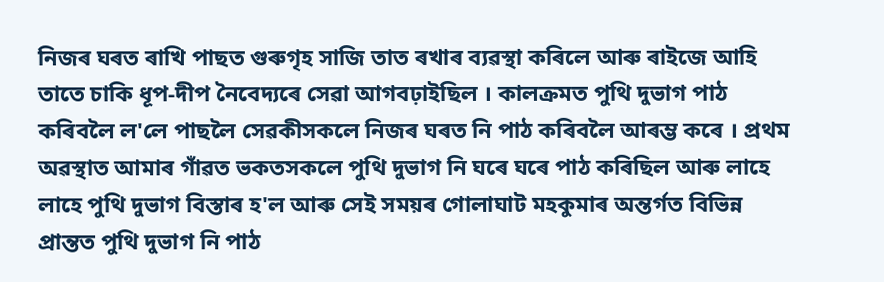নিজৰ ঘৰত ৰাখি পাছত গুৰুগৃহ সাজি তাত ৰখাৰ ব্যৱস্থা কৰিলে আৰু ৰাইজে আহি তাতে চাকি ধূপ-দীপ নৈবেদ্যৰে সেৱা আগবঢ়াইছিল । কালক্ৰমত পুথি দুভাগ পাঠ কৰিবলৈ ল'লে পাছলৈ সেৱকীসকলে নিজৰ ঘৰত নি পাঠ কৰিবলৈ আৰম্ভ কৰে । প্ৰথম অৱস্থাত আমাৰ গাঁৱত ভকতসকলে পুথি দুভাগ নি ঘৰে ঘৰে পাঠ কৰিছিল আৰু লাহে লাহে পুথি দুভাগ বিস্তাৰ হ'ল আৰু সেই সময়ৰ গোলাঘাট মহকুমাৰ অন্তৰ্গত বিভিন্ন প্ৰান্তত পুথি দুভাগ নি পাঠ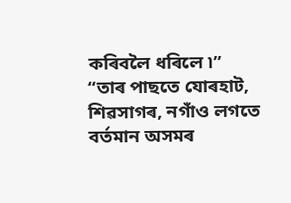কৰিবলৈ ধৰিলে ৷’’
‘‘তাৰ পাছতে যোৰহাট, শিৱসাগৰ, নগাঁও লগতে বৰ্তমান অসমৰ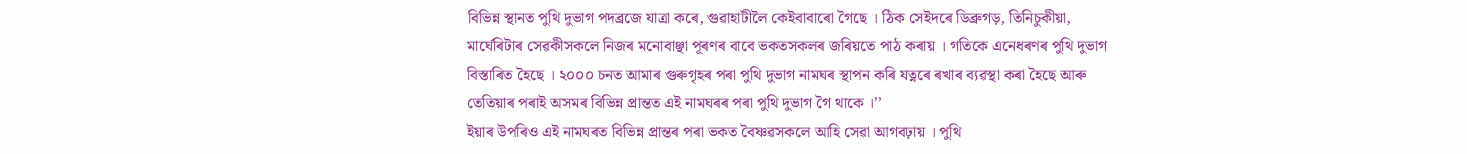বিভিন্ন স্থানত পুথি দুভাগ পদব্ৰজে যাত্ৰা কৰে, গুৱাহাটীলৈ কেইবাবাৰো গৈছে । ঠিক সেইদৰে ডিব্ৰুগড়, তিনিচুকীয়া, মাৰ্ঘেৰিটাৰ সেৱকীসকলে নিজৰ মনোবাঞ্ছা পূৰণৰ বাবে ভকতসকলৰ জৰিয়তে পাঠ কৰায় । গতিকে এনেধৰণৰ পুথি দুভাগ বিস্তাৰিত হৈছে । ২০০০ চনত আমাৰ গুৰুগৃহৰ পৰা পুথি দুভাগ নামঘৰ স্থাপন কৰি যত্নৰে ৰখাৰ ব্যৱস্থা কৰা হৈছে আৰু তেতিয়াৰ পৰাই অসমৰ বিভিন্ন প্ৰান্তত এই নামঘৰৰ পৰা পুথি দুভাগ গৈ থাকে ।’’
ইয়াৰ উপৰিও এই নামঘৰত বিভিন্ন প্ৰান্তৰ পৰা ভকত বৈষ্ণৱসকলে আহি সেৱা আগবঢ়ায় । পুথি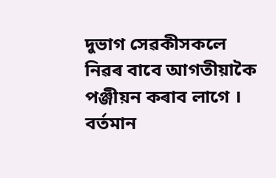দুভাগ সেৱকীসকলে নিৱৰ বাবে আগতীয়াকৈ পঞ্জীয়ন কৰাব লাগে । বৰ্তমান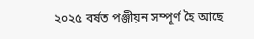২০২৫ বৰ্ষত পঞ্জীয়ন সম্পূৰ্ণ হৈ আছে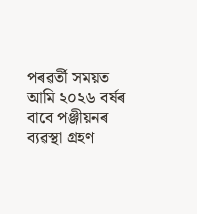পৰৱৰ্তী সময়ত আমি ২০২৬ বৰ্ষৰ বাবে পঞ্জীয়নৰ ব্যৱস্থা গ্ৰহণ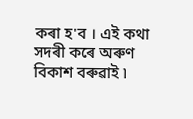কৰা হ'ব । এই কথা সদৰী কৰে অৰুণ বিকাশ বৰুৱাই ৷